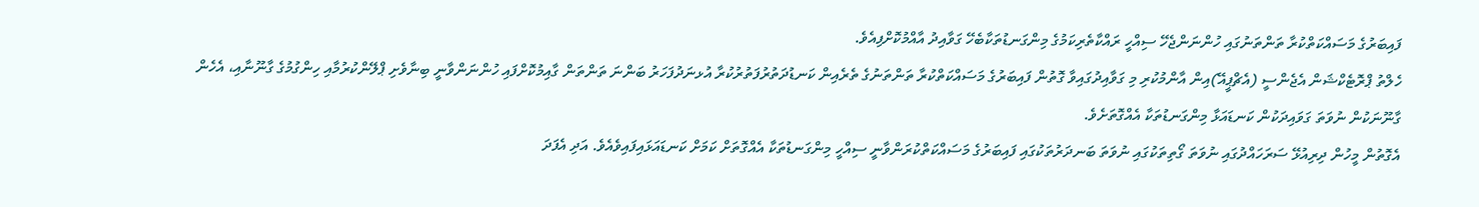ފައިބަރުގެ މަސައްކަތްކުރާ ތަންތަނުގައި ހުންނަންޖެހޭ ސިއްހީ ރައްކާތެރިކަމުގެ މިންގަނޑުތަކާބެހޭ ގަވާއިދު އާއްމުކޮށްފިއެވެ.
ހެލްތު ޕްރޮޓެކްޝަން އެޖެންސީ (އެޗްޕީއޭ)އިން އާންމުކުރި މި ގަވާއިދުގައިވާ ގޮތުން ފައިބަރުގެ މަސައްކަތްކުރާ ތަންތަނުގެ ތެރެއިން ކަނޑުދަތުރުފަތުރުކުރާ އުޅނަދުފަހަރު ބަންނަ ތަންތަން ގާއިމުކޮށްފައި ހުންނަންވާނީ ބިނާވެށި ޕްލޭންކުރުމާއި ހިންގުމުގެ ގާނޫނާއި، އެހެން ގާނޫނަކުން ނުވަތަ ގަވައިދަކުން ކަނޑައަޅާ މިންގަނޑުތަކާ އެއްގޮތަށެވެ.
އެގޮތުން މީހުން ދިރިއުޅޭ ސަރަހައްދުގައި ނުވަތަ ގޯތިތަކުގައި ނުވަތަ ބަނދަރުތަކުގައި ފައިބަރުގެ މަސައްކަތްކުރަންވާނީ ސިއްހީ މިންގަނޑުތަކާ އެއްގޮތަށް ކަމަށް ކަނޑައަޅައިފައިވެއެވެ. އަދި އެފަދަ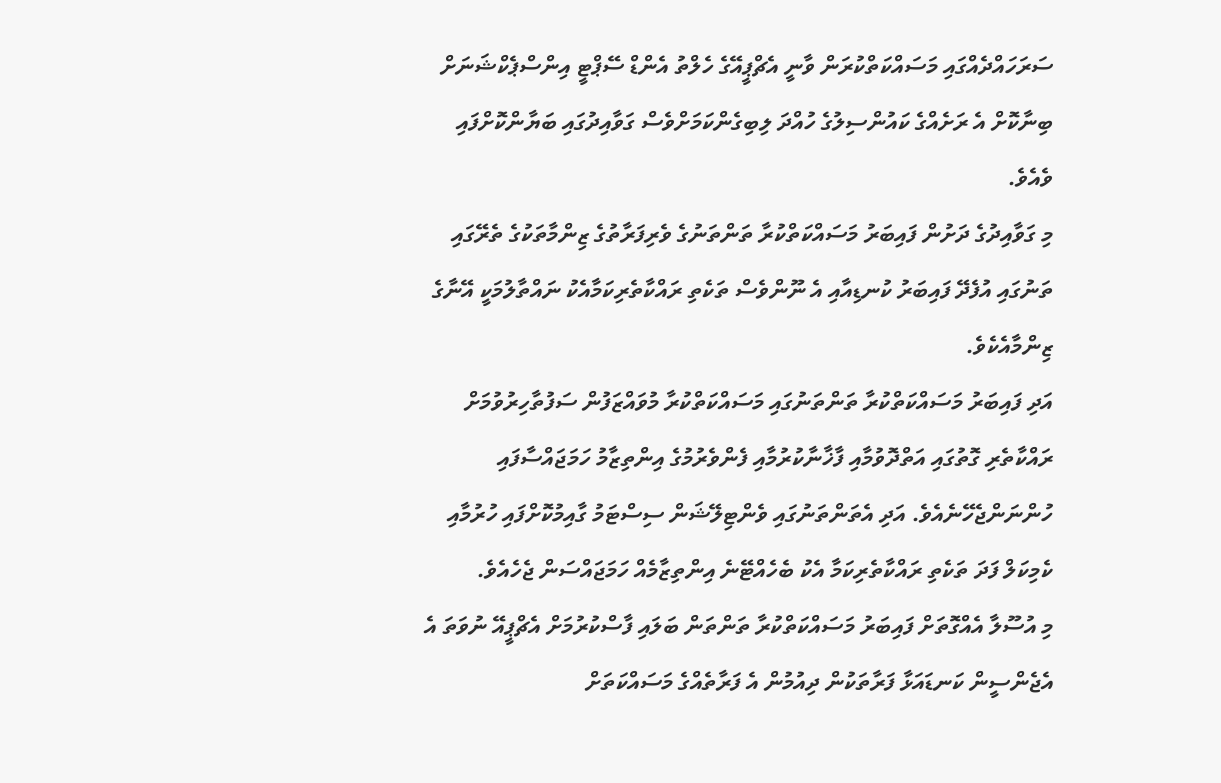ސަރަހައްދެއްގައި މަސައްކަތްކުރަން ވާނީ އެޗްޕީއޭގެ ހެލްތު އެންޑް ސޭޕްޓީ އިންސްޕެކްޝަނަށް ބިނާކޮށް އެ ރަށެއްގެ ކައުންސިލުގެ ހުއްދަ ލިބިގެންކަމަށްވެސް ގަވާއިދުގައި ބަޔާންކޮށްފައި ވެއެވެ.
މި ގަވާއިދުގެ ދަށުން ފައިބަރު މަސައްކަތްކުރާ ތަންތަނުގެ ވެރިފަރާތުގެ ޒިންމާތަކުގެ ތެރޭގައި ތަނުގައި އުފެދޭ ފައިބަރު ކުނޑިއާއި އެ ނޫންވެސް ތަކެތި ރައްކާތެރިކަމާއެކު ނައްތާލުމަކީ އޭނާގެ ޒިންމާއެކެވެ.
އަދި ފައިބަރު މަސައްކަތްކުރާ ތަންތަނުގައި މަސައްކަތްކުރާ މުވައްޒަފުން ސަފުތާހިރުވުމަށް ރައްކާތެރި ގޮތުގައި އަތްދޮވުމާއި ފާޚާނާކުރުމާއި ފެންވެރުމުގެ އިންތިޒާމު ހަމަޖައްސާފައި ހުންނަންޖެހޭނެއެވެ. އަދި އެތަންތަނުގައި ވެންޓިލޭޝަން ސިސްޓަމު ގާއިމުކޮށްފައި ހުރުމާއި ކެމިކަލް ފަދަ ތަކެތި ރައްކާތެރިކަމާ އެކު ބެހެއްޓޭނެ އިންތިޒާމެއް ހަމަޖައްސަން ޖެހެއެވެ.
މި އުސޫލާ އެއްގޮތަށް ފައިބަރު މަސައްކަތްކުރާ ތަންތަން ބަލައި ފާސްކުރުމަށް އެޗްޕީއޭ ނުވަތަ އެ އެޖެންސީން ކަނޑައަޅާ ފަރާތަކުން ދިއުމުން އެ ފަރާތެއްގެ މަސައްކަތަށް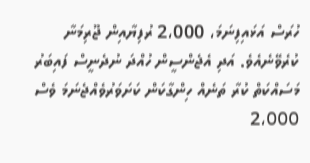ހުރަސް އަޅައިފިނަމަ، 2،000 ރުފިޔާއިން ޖޫރިމަނާ ކުރެވޭނެއެވެ. އަދި އެޖެންސީން ހުއްދަ ނުދެނީސް ފައިބަރު މަސައްކަތް ކުރާ ތަނެއް ހިންގާކަން ކަށަވަރުވެއްޖެނަމަ ވެސް 2،000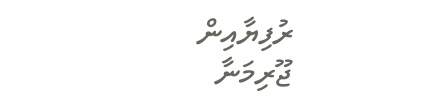ރުފިޔާއިން ޖޫރިމަނާ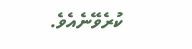ކުރެވޭނެއެވެ.